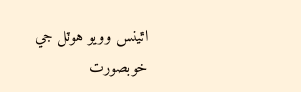اٿينس وويو هوٽل جي خوبصورت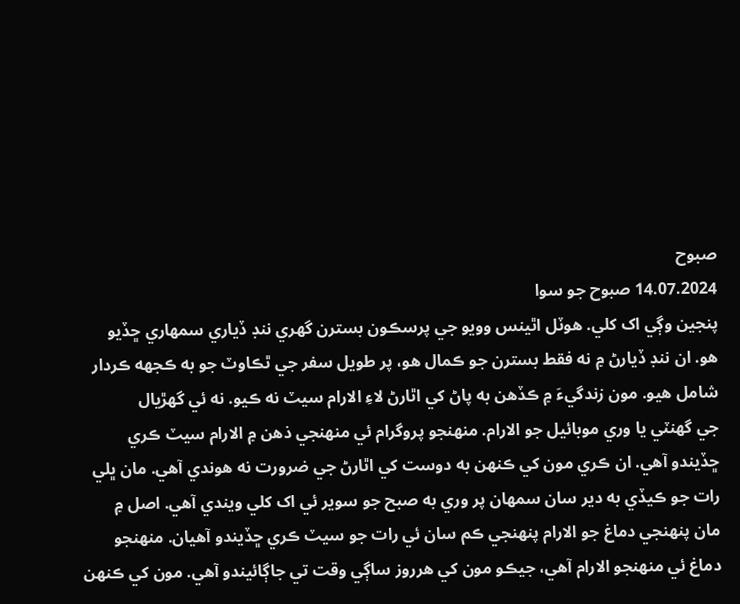صبوح
14.07.2024 صبوح جو سوا
پنجين وڳي اک کلي. هوٽل اٿينس وويو جي پرسڪون بسترن گهري ننڊ ڏياري سمهاري ڇڏيو
هو. ان ننڊ ڏيارڻ ۾ نه فقط بسترن جو ڪمال هو، پر طويل سفر جي ٿڪاوٽ جو به ڪجهه ڪردار
شامل هيو. مون زندگيءَ ۾ ڪڏهن به پاڻ کي اٿارڻ لاءِ الارام سيٽ نه ڪيو. نه ئي گهڙيال
جي گهنٽي يا وري موبائيل جو الارام. منهنجو پروگرام ئي منهنجي ذهن ۾ الارام سيٽ ڪري
ڇڏيندو آهي. ان ڪري مون کي ڪنهن به دوست کي اٿارڻ جي ضرورت نه هوندي آهي. مان ڀلي
رات جو ڪيڏي به دير سان سمهان پر وري به صبح جو سوير ئي اک کلي ويندي آهي. اصل ۾
مان پنهنجي دماغ جو الارام پنهنجي ڪم سان ئي رات جو سيٽ ڪري ڇڏيندو آهيان. منهنجو
دماغ ئي منهنجو الارام آهي، جيڪو مون کي هرروز ساڳي وقت تي جاڳائيندو آهي. مون کي ڪنهن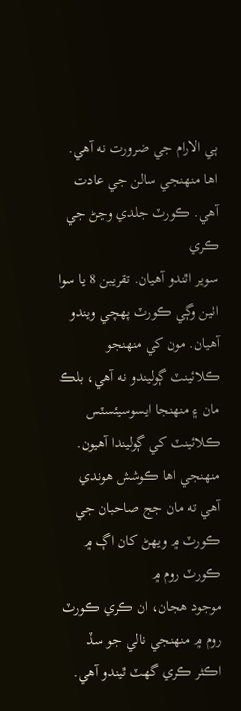ٻي الارام جي ضرورت نه آهي.
اها منهنجي سالن جي عادت آهي. ڪورٽ جلدي وڃڻ جي ڪري
سوير اٿندو آهيان. تقريبن 8 يا سوا اٺين وڳي ڪورٽ پهچي ويندو آهيان. مون کي منهنجو
ڪلائينٽ ڳوليندو نه آهي، بلڪ مان ۽ منهنجا ايسوسيئسٽس ڪلائينٽ کي ڳوليندا آهيون.
منهنجي اها ڪوشش هوندي آهي ته مان جج صاحبان جي ڪورٽ ۾ ويهڻ کان اڳ ۾ ڪورٽ روم ۾
موجود هجان، ان ڪري ڪورٽ روم ۾ منهنجي نالي جو سڏ اڪثر ڪري گهٽ ٿيندو آهي.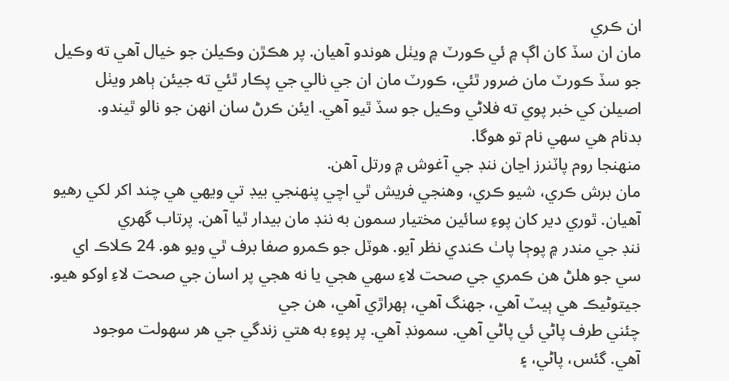ان ڪري
مان ان سڏ کان اڳ ۾ ئي ڪورٽ ۾ ويٺل هوندو آهيان. پر هڪڙن وڪيلن جو خيال آهي ته وڪيل
جو سڏ ڪورٽ مان ضرور ٿئي، ڪورٽ مان ان جي نالي جي پڪار ٿئي ته جيئن ٻاهر ويٺل
اصيلن کي خبر پوي ته فلاڻي وڪيل جو سڏ ٿيو آهي. ايئن ڪرڻ سان انهن جو نالو ٿيندو.
بدنام هي سهي نام تو هوگا.
منهنجا روم پاٽنرز اڃان ننڊ جي آغوش ۾ ورتل آهن.
مان برش ڪري، شيو ڪري، وهنجي فريش ٿي اچي پنهنجي بيڊ تي ويهي هي چند اکر لکي رهيو
آهيان. ٿوري دير کان پوءِ سائين مختيار سمون به ننڊ مان بيدار ٿيا آهن. پرتاب گهري
ننڊ جي مندر ۾ پوڄا پاٺ ڪندي نظر آيو. هوٽل جو ڪمرو صفا برف ٿي ويو هو. 24 ڪلاڪ اي
سي جو هلڻ هن ڪمري جي صحت لاءِ سهي هجي يا نه هجي پر اسان جي صحت لاءِ اوکو هيو.
جيتوڻيڪ هي ٻيٽ آهي، جهنگ آهي، ٻهراڙي آهي، هن جي
چئني طرف پاڻي ئي پاڻي آهي. سمونڊ آهي. پر پوءِ به هتي زندگي جي هر سهولت موجود
آهي. گئس، پاڻي، ۽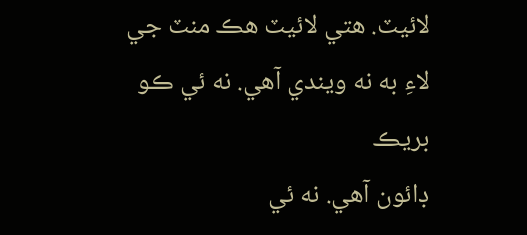لائيٽ. هتي لائيٽ هڪ منٽ جي لاءِ به نه ويندي آهي. نه ئي ڪو بريڪ
ڊائون آهي. نه ئي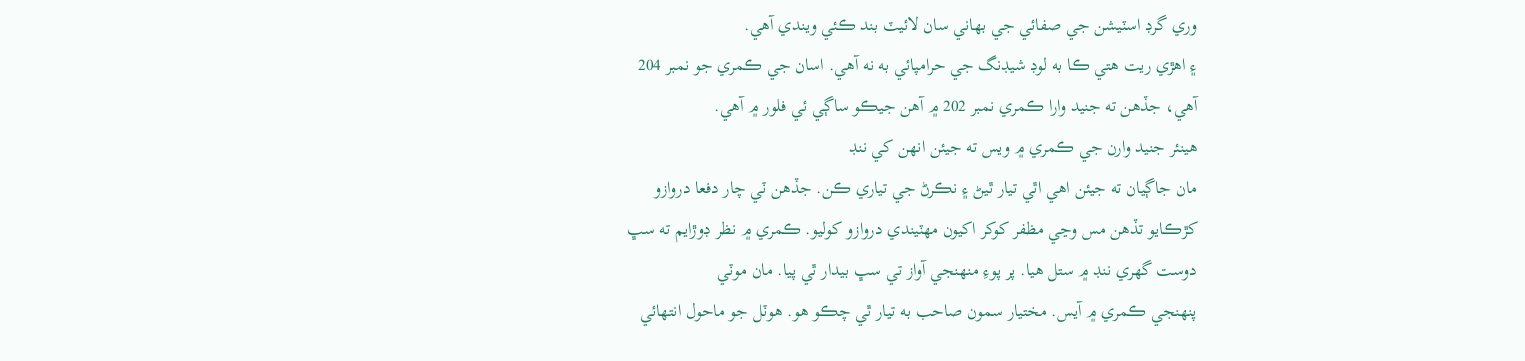وري گرڊ اسٽيشن جي صفائي جي بهاني سان لائيٽ بند ڪئي ويندي آهي.
۽ اهڙي ريت هتي ڪا به لوڊ شيڊنگ جي حرامپائي به نه آهي. اسان جي ڪمري جو نمبر 204
آهي، جڏهن ته جنيد وارا ڪمري نمبر 202 ۾ آهن جيڪو ساڳي ئي فلور ۾ آهي.
هينئر جنيد وارن جي ڪمري ۾ ويس ته جيئن انهن کي ننڊ
مان جاڳيان ته جيئن اهي اٿي تيار ٿيڻ ۽ نڪرڻ جي تياري ڪن. جڏهن ٽي چار دفعا دروازو
کڙڪايو تڏهن مس وڃي مظفر کوکر اکيون مهٽيندي دروازو کوليو. ڪمري ۾ نظر ڊوڙايم ته سڀ
دوست گهري ننڊ ۾ ستل هيا. پر پوءِ منهنجي آواز تي سڀ بيدار ٿي پيا. مان موٽي
پنهنجي ڪمري ۾ آيس. مختيار سمون صاحب به تيار ٿي چڪو هو. هوٽل جو ماحول انتهائي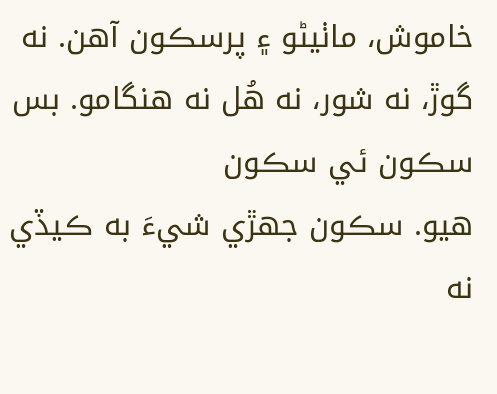خاموش، ماٺيڻو ۽ پرسڪون آهن. نه گوڙ، نه شور، نه هُل نه هنگامو. بس سڪون ئي سڪون
هيو. سڪون جهڙي شيءَ به ڪيڏي نه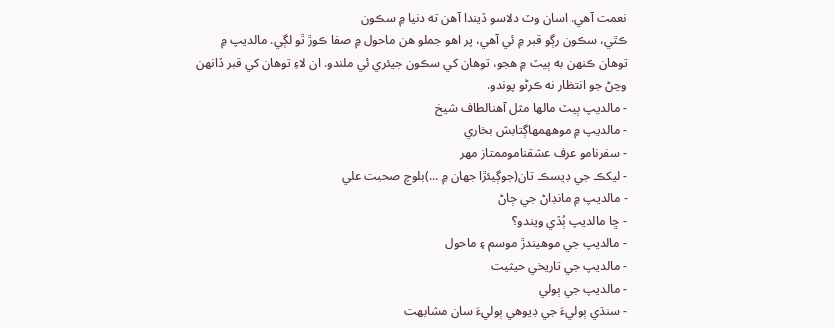نعمت آهي. اسان وٽ دلاسو ڏيندا آهن ته دنيا ۾ سڪون
ڪٿي، سڪون رڳو قبر ۾ ئي آهي، پر اهو جملو هن ماحول ۾ صفا ڪوڙ ٿو لڳي. مالديپ ۾
توهان ڪنهن به ٻيٽ ۾ هجو، توهان کي سڪون جيئري ئي ملندو. ان لاءِ توهان کي قبر ڏانهن
وڃڻ جو انتظار نه ڪرڻو پوندو.
- مالديپ ٻيٽ مالها مثل آهنالطاف شيخ
- مالديپ ۾ موههمهاڳتابش بخاري
- سفرنامو عرف عشقناموممتاز مهر
- ليکڪ جي ڊيسڪ تان(جوڳيئڙا جهان ۾ ...)بلوچ صحبت علي
- مالديپ ۾ مانڊاڻ جي ڄاڻ
- ڇا مالديپ ٻُڏي ويندو؟
- مالديپ جي موهيندڙ موسم ۽ ماحول
- مالديپ جي تاريخي حيثيت
- مالديپ جي ٻولي
- سنڌي ٻوليءَ جي ڊيوهي ٻوليءَ سان مشابهت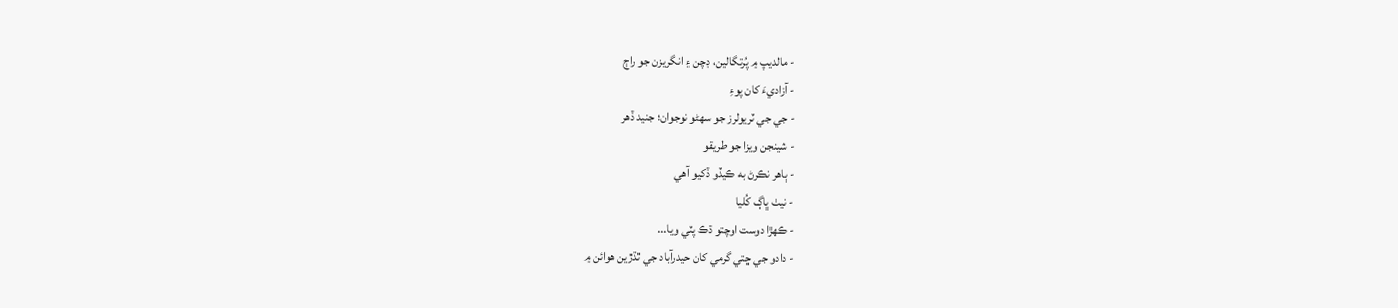- مالديپ ۾ پُرتگالين، ڊچن ۽ انگريزن جو راڄ
- آزاديءَ کان پوءِ
- جي جي ٽريولرز جو سهڻو نوجوان؛ جنيد ڏهر
- شينجن ويزا جو طريقو
- ٻاهر نڪرڻ به ڪيڏو ڏکيو آهي
- نيٺ ڀاڳ کُليا
- ڪهڙا دوست اوچتو ڌڪ پٽي ويا...
- دادو جي ڇتي گرمي کان حيدرآباد جي ٿڌڙين هوائن ۾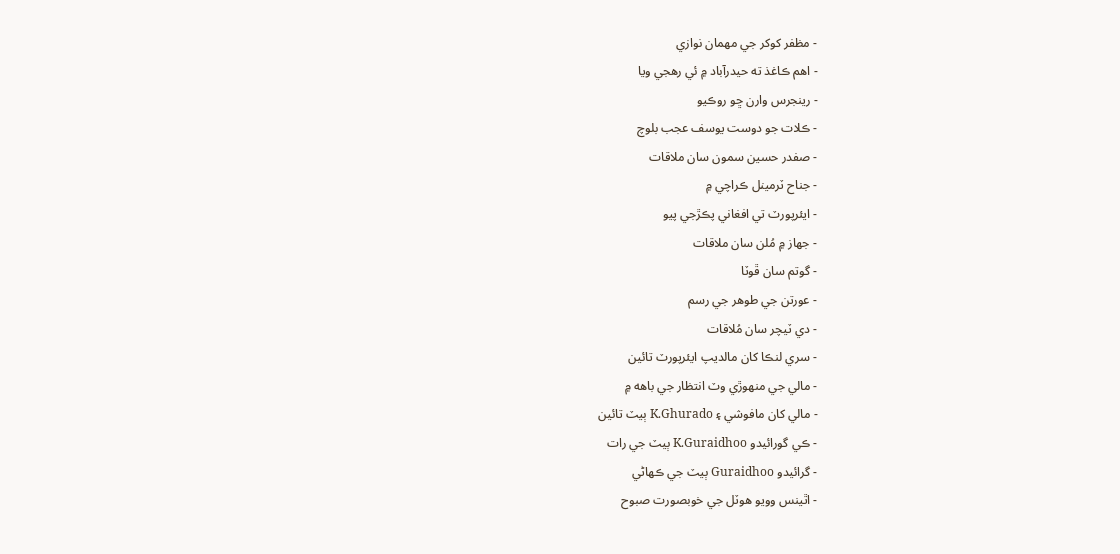- مظفر کوکر جي مهمان نوازي
- اهم ڪاغذ ته حيدرآباد ۾ ئي رهجي ويا
- رينجرس وارن ڇو روڪيو
- ڪلات جو دوست يوسف عجب بلوچ
- صفدر حسين سمون سان ملاقات
- جناح ٽرمينل ڪراچي ۾
- ايئرپورٽ تي افغاني پڪڙجي پيو
- جهاز ۾ مُلن سان ملاقات
- گوتم سان ڦوٽا
- عورتن جي طوهر جي رسم
- دي ٽيچر سان مُلاقات
- سري لنڪا کان مالديپ ايئرپورٽ تائين
- مالي جي منهوڙي وٽ انتظار جي باهه ۾
- مالي کان مافوشي ۽ K.Ghurado ٻيٽ تائين
- ڪي گورائيدو K.Guraidhoo ٻيٽ جي رات
- گرائيدو Guraidhoo ٻيٽ جي ڪهاڻي
- اٿينس وويو هوٽل جي خوبصورت صبوح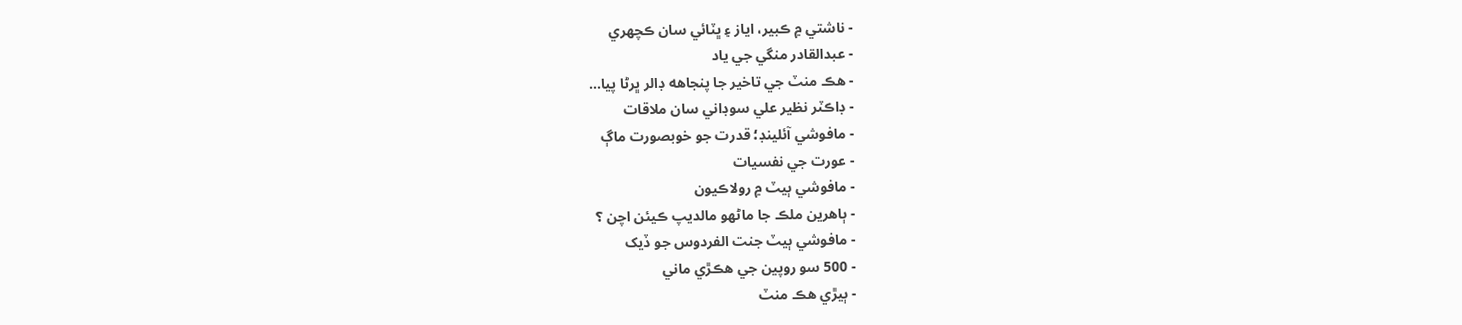- ناشتي ۾ ڪبير، اياز ۽ ڀٽائي سان ڪچهري
- عبدالقادر منگي جي ياد
- هڪ منٽ جي تاخير جا پنجاهه ڊالر ڀرڻا پيا...
- ڊاڪٽر نظير علي سوڊاني سان ملاقات
- مافوشي آئلينڊ؛ قدرت جو خوبصورت ماڳ
- عورت جي نفسيات
- مافوشي ٻيٽ ۾ رولاڪيون
- ٻاهرين ملڪ جا ماڻهو مالديپ ڪيئن اچن ؟
- مافوشي ٻيٽ جنت الفردوس جو ڏيک
- 500 سو روپين جي هڪڙي ماني
- ٻيڙي هڪ منٽ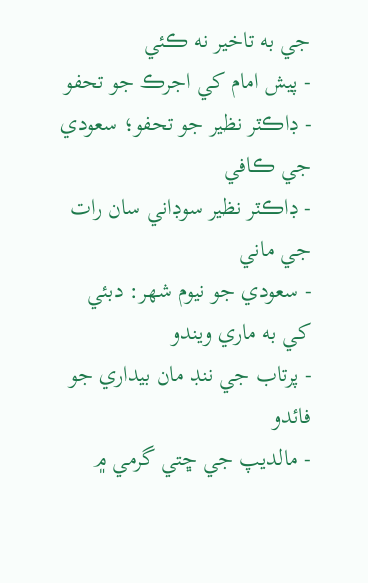جي به تاخير نه ڪئي
- پيش امام کي اجرڪ جو تحفو
- ڊاڪٽر نظير جو تحفو؛ سعودي جي ڪافي
- ڊاڪٽر نظير سوڊاني سان رات جي ماني
- سعودي جو نيوم شهر: دبئي کي به ماري ويندو
- پرتاب جي ننڊ مان بيداري جو فائدو
- مالديپ جي ڇتي گرمي ۾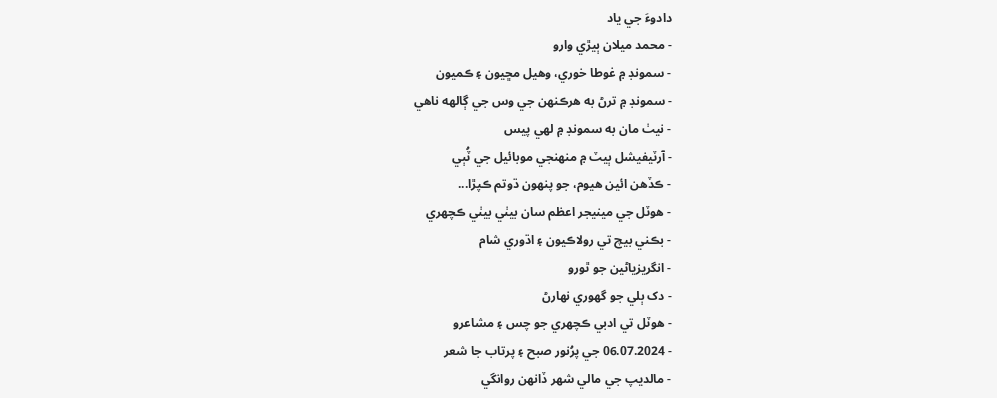دادوءَ جي ياد
- محمد ميلان ٻيڙي وارو
- سمونڊ ۾ غوطا خوري، وهيل مڇيون ۽ ڪميون
- سمونڊ ۾ ترڻ به هرڪنهن جي وس جي ڳالهه ناهي
- نيٺ مان به سمونڊ ۾ لهي پيس
- آرٽيفيشل ٻيٽ ۾ منهنجي موبائيل جي ٽُٻي
- ڪڏهن ائين هيوم، جو پنهون ڌوتم ڪپڙا...
- هوٽل جي مينيجر اعظم سان بيٺي بيٺي ڪچهري
- بڪني بيچ تي رولاڪيون ۽ اڌوري شام
- انگريزياڻين جو ٿورو
- دک ٻلي جو گهوري نهارڻ
- هوٽل تي ادبي ڪچهري جو چس ۽ مشاعرو
- 06.07.2024 جي پرُنور صبح ۽ پرتاب جا شعر
- مالديپ جي مالي شهر ڏانهن روانگي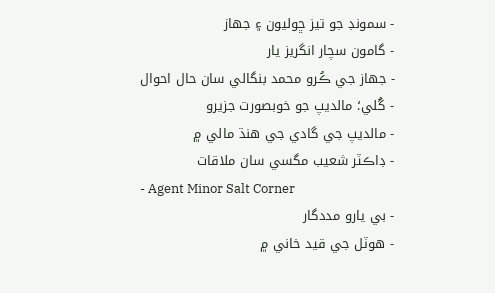- سمونڊ جو تيز ڇوليون ۽ جهاز
- گامون سچار انگريز يار
- جهاز جي ڪُرو محمد بنگالي سان حال احوال
- گُلي؛ مالديپ جو خوبصورت جزيرو
- مالديپ جي گادي جي هنڌ مالي ۾
- ڊاڪٽر شعيب مگسي سان ملاقات
- Agent Minor Salt Corner
- بي يارو مددگار
- هوٽل جي قيد خاني ۾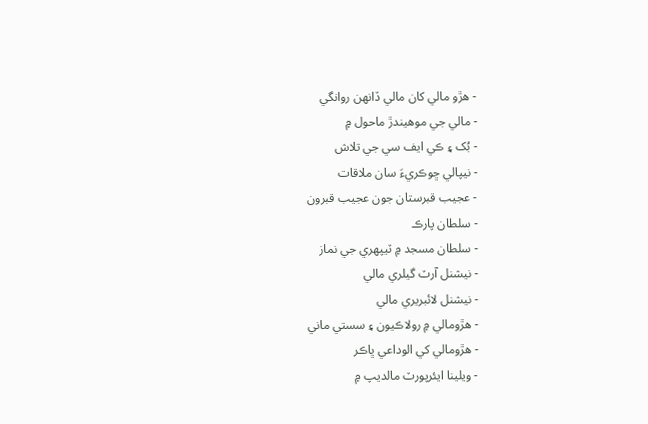- هڙو مالي کان مالي ڏانهن روانگي
- مالي جي موهيندڙ ماحول ۾
- بُک ۽ ڪي ايف سي جي تلاش
- نيپالي ڇوڪريءَ سان ملاقات
- عجيب قبرستان جون عجيب قبرون
- سلطان پارڪ
- سلطان مسجد ۾ ٽيپهري جي نماز
- نيشنل آرٽ گيلري مالي
- نيشنل لائبريري مالي
- هڙومالي ۾ رولاڪيون ۽ سستي ماني
- هڙومالي کي الوداعي ڀاڪر
- ويلينا ايئرپورٽ مالديپ ۾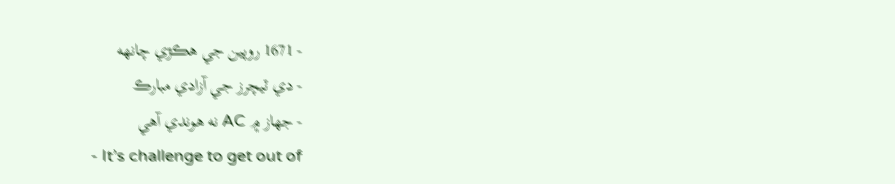- 1671 روپين جي هڪڙي چانهه
- دي ٽيچرز جي آزادي مبارڪ
- جهاز ۾ AC نه هوندي آهي
- It’s challenge to get out of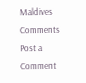Maldives
Comments
Post a Comment